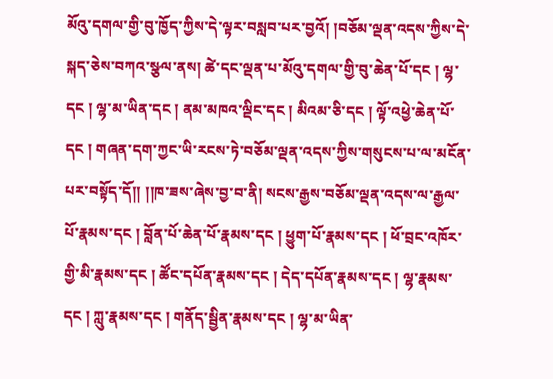མོའུ་དགལ་གྱི་བུ་ཁྱོད་ཀྱིས་དེ་ལྟར་བསླབ་པར་བྱའོ། །བཅོམ་ལྡན་འདས་ཀྱིས་དེ་སྐད་ཅེས་བཀའ་སྩལ་ནས། ཚེ་དང་ལྡན་པ་མོའུ་དགལ་གྱི་བུ་ཆེན་པོ་དང ། ལྷ་དང ། ལྷ་མ་ཡིན་དང ། ནམ་མཁའ་ལྡིང་དང ། མིའམ་ཅི་དང ། ལྟོ་འཕྱེ་ཆེན་པོ་དང ། གཞན་དག་ཀྱང་ཡི་རངས་ཏེ་བཅོམ་ལྡན་འདས་ཀྱིས་གསུངས་པ་ལ་མངོན་པར་བསྟོད་དོ།། །།ཁ་ཟས་ཞེས་བྱ་བ་ནི། སངས་རྒྱས་བཅོམ་ལྡན་འདས་ལ་རྒྱལ་པོ་རྣམས་དང ། བློན་པོ་ཆེན་པོ་རྣམས་དང ། ཕྱུག་པོ་རྣམས་དང ། ཕོ་བྲང་འཁོར་གྱི་མི་རྣམས་དང ། ཚོང་དཔོན་རྣམས་དང ། དེད་དཔོན་རྣམས་དང ། ལྷ་རྣམས་དང ། ཀླུ་རྣམས་དང ། གནོད་སྦྱིན་རྣམས་དང ། ལྷ་མ་ཡིན་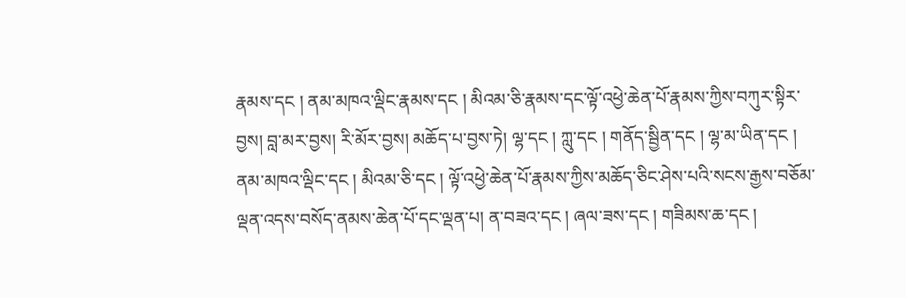རྣམས་དང ། ནམ་མཁའ་ལྡིང་རྣམས་དང ། མིའམ་ཅི་རྣམས་དང་ལྟོ་འཕྱེ་ཆེན་པོ་རྣམས་ཀྱིས་བཀུར་སྟིར་བྱས། བླ་མར་བྱས། རི་མོར་བྱས། མཆོད་པ་བྱས་ཏེ། ལྷ་དང ། ཀླུ་དང ། གནོད་སྦྱིན་དང ། ལྷ་མ་ཡིན་དང ། ནམ་མཁའ་ལྡིང་དང ། མིའམ་ཅི་དང ། ལྟོ་འཕྱེ་ཆེན་པོ་རྣམས་ཀྱིས་མཆོད་ཅིང་ཤེས་པའི་སངས་རྒྱས་བཅོམ་ལྡན་འདས་བསོད་ནམས་ཆེན་པོ་དང་ལྡན་པ། ན་བཟའ་དང ། ཞལ་ཟས་དང ། གཟིམས་ཆ་དང །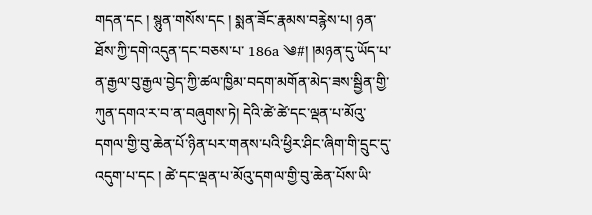གདན་དང ། སྙུན་གསོས་དང ། སྨན་ཟོང་རྣམས་བརྙེས་པ། ཉན་ཐོས་ཀྱི་དགེ་འདུན་དང་བཅས་པ་ 186a ༄#། །མཉན་དུ་ཡོད་པ་ན་རྒྱལ་བུ་རྒྱལ་བྱེད་ཀྱི་ཚལ་ཁྱིམ་བདག་མགོན་མེད་ཟས་སྦྱིན་གྱི་ཀུན་དགའ་ར་བ་ན་བཞུགས་ཏེ། དེའི་ཚེ་ཚེ་དང་ལྡན་པ་མོའུ་དགལ་གྱི་བུ་ཆེན་པོ་ཉིན་པར་གནས་པའི་ཕྱིར་ཤིང་ཞིག་གི་དྲུང་དུ་འདུག་པ་དང ། ཚེ་དང་ལྡན་པ་མོའུ་དགལ་གྱི་བུ་ཆེན་པོས་ཡི་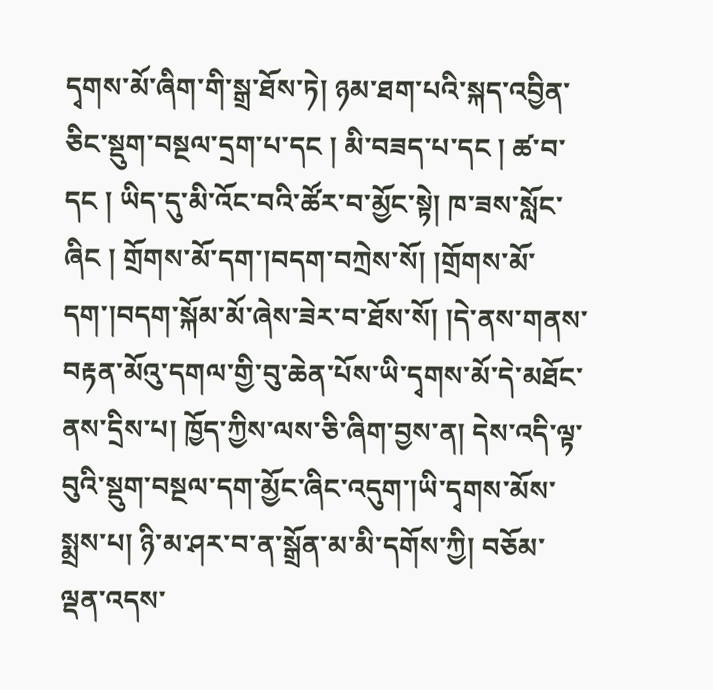དྭགས་མོ་ཞིག་གི་སྒྲ་ཐོས་ཏེ། ཉམ་ཐག་པའི་སྐད་འབྱིན་ཅིང་སྡུག་བསྔལ་དྲག་པ་དང ། མི་བཟད་པ་དང ། ཚ་བ་དང ། ཡིད་དུ་མི་འོང་བའི་ཚོར་བ་མྱོང་སྟེ། ཁ་ཟས་སློང་ཞིང ། གྲོགས་མོ་དག་།བདག་བཀྲེས་སོ། །གྲོགས་མོ་དག་།བདག་སྐོམ་མོ་ཞེས་ཟེར་བ་ཐོས་སོ། །དེ་ནས་གནས་བརྟན་མོའུ་དགལ་གྱི་བུ་ཆེན་པོས་ཡི་དྭགས་མོ་དེ་མཐོང་ནས་དྲིས་པ། ཁྱོད་ཀྱིས་ལས་ཅི་ཞིག་བྱས་ན། དེས་འདི་ལྟ་བུའི་སྡུག་བསྔལ་དག་མྱོང་ཞིང་འདུག་།ཡི་དྭགས་མོས་སྨྲས་པ། ཉི་མ་ཤར་བ་ན་སྒྲོན་མ་མི་དགོས་ཀྱི། བཅོམ་ལྡན་འདས་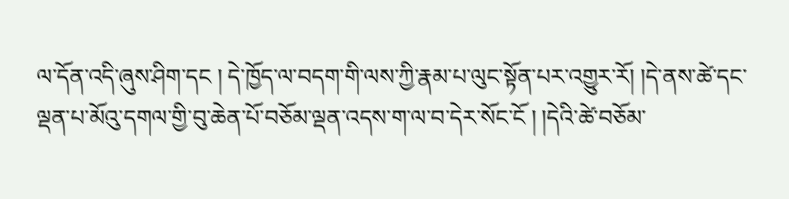ལ་དོན་འདི་ཞུས་ཤིག་དང ། དེ་ཁྱོད་ལ་བདག་གི་ལས་ཀྱི་རྣམ་པ་ལུང་སྟོན་པར་འགྱུར་རོ། །དེ་ནས་ཚེ་དང་ལྡན་པ་མོའུ་དགལ་གྱི་བུ་ཆེན་པོ་བཅོམ་ལྡན་འདས་ག་ལ་བ་དེར་སོང་ངོ ། །དེའི་ཚེ་བཅོམ་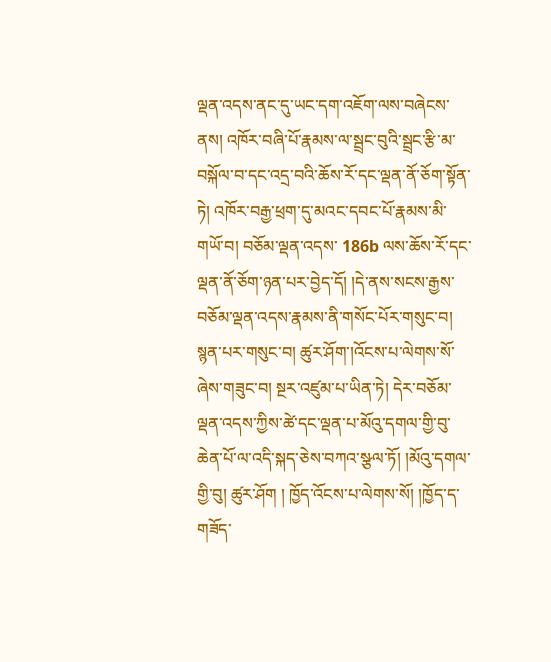ལྡན་འདས་ནང་དུ་ཡང་དག་འཇོག་ལས་བཞེངས་ནས། འཁོར་བཞི་པོ་རྣམས་ལ་སྦྲང་བུའི་སྦྲང་རྩི་མ་བསྐོལ་བ་དང་འདྲ་བའི་ཆོས་རོ་དང་ལྡན་ནོ་ཅོག་སྟོན་ཏེ། འཁོར་བརྒྱ་ཕྲག་དུ་མའང་དབང་པོ་རྣམས་མི་གཡོ་བ། བཅོམ་ལྡན་འདས་ 186b ལས་ཆོས་རོ་དང་ལྡན་ནོ་ཅོག་ཉན་པར་བྱེད་དོ། །དེ་ནས་སངས་རྒྱས་བཅོམ་ལྡན་འདས་རྣམས་ནི་གསོང་པོར་གསུང་བ། སྙན་པར་གསུང་བ། ཚུར་ཤོག་།འོངས་པ་ལེགས་སོ་ཞེས་གཟུང་བ། སྔར་འཛུམ་པ་ཡིན་ཏེ། དེར་བཅོམ་ལྡན་འདས་ཀྱིས་ཚེ་དང་ལྡན་པ་མོའུ་དགལ་གྱི་བུ་ཆེན་པོ་ལ་འདི་སྐད་ཅེས་བཀའ་སྩལ་ཏོ། །མོའུ་དགལ་གྱི་བུ། ཚུར་ཤོག ། ཁྱོད་འོངས་པ་ལེགས་སོ། །ཁྱོད་ད་གཟོད་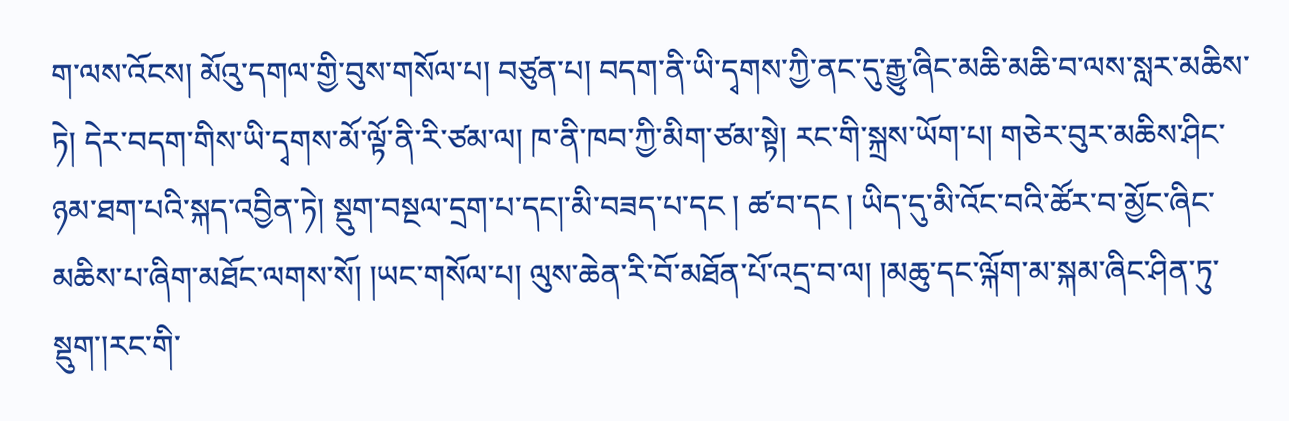ག་ལས་འོངས། མོའུ་དགལ་གྱི་བུས་གསོལ་པ། བཙུན་པ། བདག་ནི་ཡི་དྭགས་ཀྱི་ནང་དུ་རྒྱུ་ཞིང་མཆི་མཆི་བ་ལས་སླར་མཆིས་ཏེ། དེར་བདག་གིས་ཡི་དྭགས་མོ་ལྟོ་ནི་རི་ཙམ་ལ། ཁ་ནི་ཁབ་ཀྱི་མིག་ཙམ་སྟེ། རང་གི་སྐྲས་ཡོག་པ། གཅེར་བུར་མཆིས་ཤིང་ཉམ་ཐག་པའི་སྐད་འབྱིན་ཏེ། སྡུག་བསྔལ་དྲག་པ་དང།་མི་བཟད་པ་དང ། ཚ་བ་དང ། ཡིད་དུ་མི་འོང་བའི་ཚོར་བ་མྱོང་ཞིང་མཆིས་པ་ཞིག་མཐོང་ལགས་སོ། །ཡང་གསོལ་པ། ལུས་ཆེན་རི་བོ་མཐོན་པོ་འདྲ་བ་ལ། །མཆུ་དང་ལྐོག་མ་སྐམ་ཞིང་ཤིན་ཏུ་སྡུག་།རང་གི་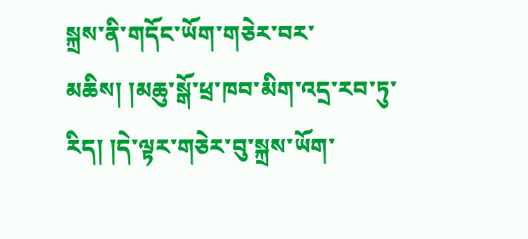སྐྲས་ནི་གདོང་ཡོག་གཅེར་བར་མཆིས། །མཆུ་སྒོ་ཕྲ་ཁབ་མིག་འདྲ་རབ་ཏུ་རིད། །དེ་ལྟར་གཅེར་བུ་སྐྲས་ཡོག་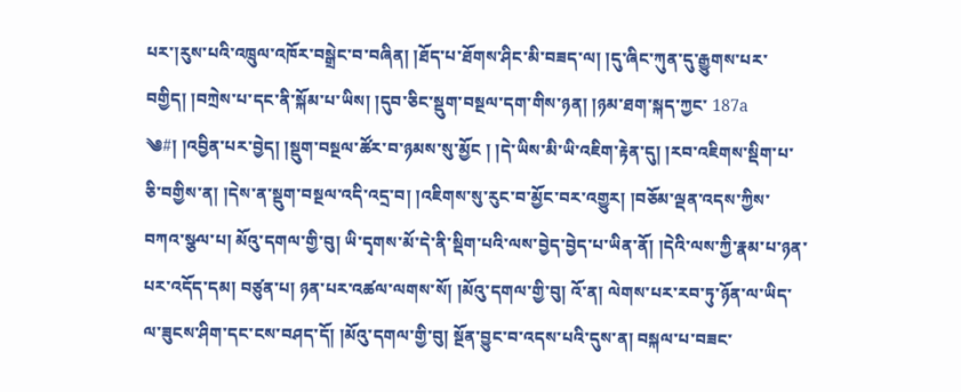པར་།རུས་པའི་འཁྲུལ་འཁོར་བསྒྲེང་བ་བཞིན། །ཐོད་པ་ཐོགས་ཤིང་མི་བཟད་ལ། །དུ་ཞིང་ཀུན་དུ་རྒྱུགས་པར་བགྱིད། །བཀྲེས་པ་དང་ནི་སྐོམ་པ་ཡིས། །དུབ་ཅིང་སྡུག་བསྔལ་དག་གིས་ཉན། །ཉམ་ཐག་སྐད་ཀྱང་ 187a ༄#། །འབྱིན་པར་བྱེད། །སྡུག་བསྔལ་ཚོར་བ་ཉམས་སུ་མྱོང ། །དེ་ཡིས་མི་ཡི་འཇིག་རྟེན་དུ། །རབ་འཇིགས་སྡིག་པ་ཅི་བགྱིས་ན། །དེས་ན་སྡུག་བསྔལ་འདི་འདྲ་བ། །འཇིགས་སུ་རུང་བ་མྱོང་བར་འགྱུར། །བཅོམ་ལྡན་འདས་ཀྱིས་བཀའ་སྩལ་པ། མོའུ་དགལ་གྱི་བུ། ཡི་དྭགས་མོ་དེ་ནི་སྡིག་པའི་ལས་བྱེད་བྱེད་པ་ཡིན་ནོ། །དེའི་ལས་ཀྱི་རྣམ་པ་ཉན་པར་འདོད་དམ། བཙུན་པ། ཉན་པར་འཚལ་ལགས་སོ། །མོའུ་དགལ་གྱི་བུ། འོ་ན། ལེགས་པར་རབ་ཏུ་ཉོན་ལ་ཡིད་ལ་ཟུངས་ཤིག་དང་ངས་བཤད་དོ། །མོའུ་དགལ་གྱི་བུ། སྔོན་བྱུང་བ་འདས་པའི་དུས་ན། བསྐལ་པ་བཟང་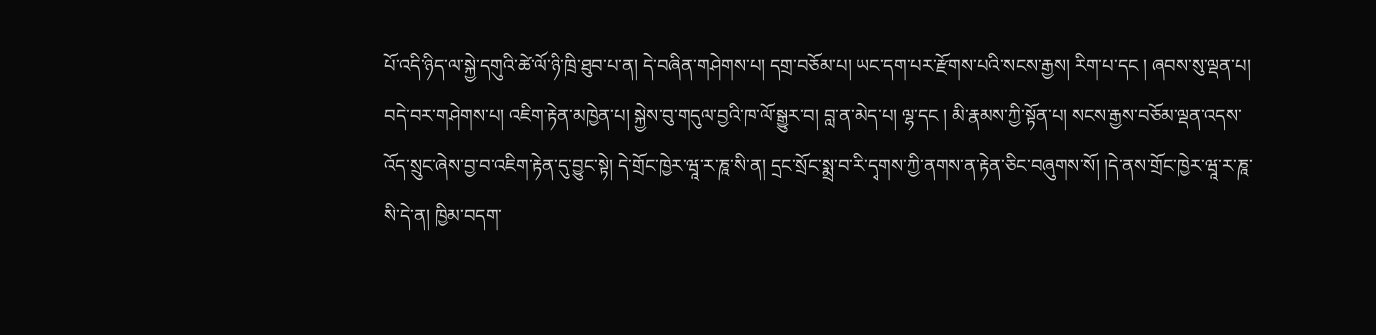པོ་འདི་ཉིད་ལ་སྐྱེ་དགུའི་ཚེ་ལོ་ཉི་ཁྲི་ཐུབ་པ་ན། དེ་བཞིན་གཤེགས་པ། དགྲ་བཅོམ་པ། ཡང་དག་པར་རྫོགས་པའི་སངས་རྒྱས། རིག་པ་དང ། ཞབས་སུ་ལྡན་པ། བདེ་བར་གཤེགས་པ། འཇིག་རྟེན་མཁྱེན་པ། སྐྱེས་བུ་གདུལ་བྱའི་ཁ་ལོ་སྒྱུར་བ། བླ་ན་མེད་པ། ལྷ་དང ། མི་རྣམས་ཀྱི་སྟོན་པ། སངས་རྒྱས་བཅོམ་ལྡན་འདས་འོད་སྲུང་ཞེས་བྱ་བ་འཇིག་རྟེན་དུ་བྱུང་སྟེ། དེ་གྲོང་ཁྱེར་ཝཱ་ར་ཎཱ་སི་ན། དྲང་སྲོང་སྨྲ་བ་རི་དྭགས་ཀྱི་ནགས་ན་རྟེན་ཅིང་བཞུགས་སོ། །དེ་ནས་གྲོང་ཁྱེར་ཝཱ་ར་ཎཱ་སི་དེ་ན། ཁྱིམ་བདག་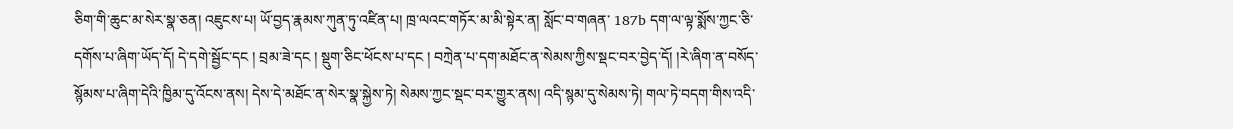ཅིག་གི་ཆུང་མ་སེར་སྣ་ཅན། འཇུངས་པ། ཡོ་བྱད་རྣམས་ཀུན་ཏུ་འཛིན་པ། ཁྲ་ལའང་གཏོར་མ་མི་སྟེར་ན། སློང་བ་གཞན་ 187b དག་ལ་ལྟ་སྨོས་ཀྱང་ཅི་དགོས་པ་ཞིག་ཡོད་དོ། དེ་དགེ་སྦྱོང་དང ། བྲམ་ཟེ་དང ། སྡུག་ཅིང་ཕོངས་པ་དང ། བཀྲེན་པ་དག་མཐོང་ན་སེམས་ཀྱིས་སྡང་བར་བྱེད་དོ། །རེ་ཞིག་ན་བསོད་སྙོམས་པ་ཞིག་དེའི་ཁྱིམ་དུ་འོངས་ནས། དེས་དེ་མཐོང་ན་སེར་སྣ་སྐྱེས་ཏེ། སེམས་ཀྱང་སྡང་བར་གྱུར་ནས། འདི་སྙམ་དུ་སེམས་ཏེ། གལ་ཏེ་བདག་གིས་འདི་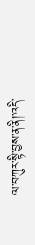ལ་བཀུར་སྟི་བྱས་ན་ནི།་འདི་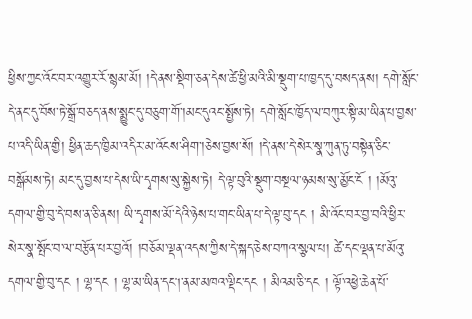ཕྱིས་ཀྱང་འོང་བར་འགྱུར་རོ་སྙམ་མོ། །དེ་ནས་སྡིག་ཅན་དེས་ཚེ་ཕྱི་མའི་མི་སྡུག་པ་ཁྱད་དུ་བསད་ནས། དགེ་སློང་དེ་ནང་དུ་བོས་ཏེ་སྒྲོ་བཅད་ནས་སྨྱུང་དུ་བཅུག་གོ་།མང་དུའང་སྤྱོས་ཏེ། དགེ་སློང་ཁྱོད་ལ་བཀུར་སྟི་མ་ཡིན་པ་བྱས་པ་འདི་ཡིན་གྱི། ཕྱིན་ཆད་ཁྱིམ་འདིར་མ་འོངས་ཤིག་།ཅེས་བྱས་སོ། །དེ་ནས་དེ་སེར་སྣ་ཀུན་ཏུ་བསྟེན་ཅིང་བསྒོམས་ཏེ། མང་དུ་བྱས་པ་དེས་ཡི་དྭགས་སུ་སྐྱེས་ཏེ། དེ་ལྟ་བུའི་སྡུག་བསྔལ་ཉམས་སུ་མྱོང་ངོ ། །མོའུ་དགལ་གྱི་བུ་དེ་བས་ན་ཅི་ནས། ཡི་དྭགས་མོ་དེའི་ཉེས་པ་གང་ཡིན་པ་དེ་ལྟ་བུ་དང ། མི་འོང་བར་བྱ་བའི་ཕྱིར་སེར་སྣ་སྤོང་བ་ལ་བརྩོན་པར་བྱའོ། །བཅོམ་ལྡན་འདས་ཀྱིས་དེ་སྐད་ཅེས་བཀའ་སྩལ་པ། ཚེ་དང་ལྡན་པ་མོའུ་དགལ་གྱི་བུ་དང ། ལྷ་དང ། ལྷ་མ་ཡིན་དང།་ནམ་མཁའ་ལྡིང་དང ། མིའམ་ཅི་དང ། ལྟོ་འཕྱེ་ཆེན་པོ་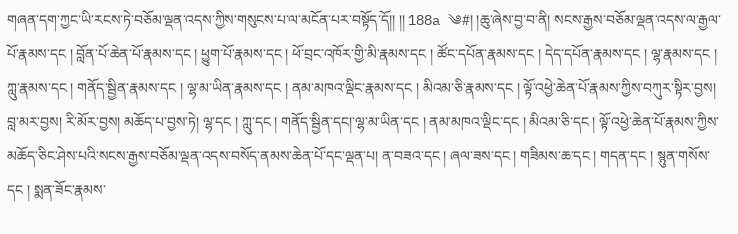གཞན་དག་ཀྱང་ཡི་རངས་ཏེ་བཅོམ་ལྡན་འདས་ཀྱིས་གསུངས་པ་ལ་མངོན་པར་བསྟོད་དོ།། །། 188a ༄#། །ཆུ་ཞེས་བྱ་བ་ནི། སངས་རྒྱས་བཅོམ་ལྡན་འདས་ལ་རྒྱལ་པོ་རྣམས་དང ། བློན་པོ་ཆེན་པོ་རྣམས་དང ། ཕྱུག་པོ་རྣམས་དང ། ཕོ་བྲང་འཁོར་གྱི་མི་རྣམས་དང ། ཚོང་དཔོན་རྣམས་དང ། དེད་དཔོན་རྣམས་དང ། ལྷ་རྣམས་དང ། ཀླུ་རྣམས་དང ། གནོད་སྦྱིན་རྣམས་དང ། ལྷ་མ་ཡིན་རྣམས་དང ། ནམ་མཁའ་ལྡིང་རྣམས་དང ། མིའམ་ཅི་རྣམས་དང ། ལྟོ་འཕྱེ་ཆེན་པོ་རྣམས་ཀྱིས་བཀུར་སྟིར་བྱས། བླ་མར་བྱས། རི་མོར་བྱས། མཆོད་པ་བྱས་ཏེ། ལྷ་དང ། ཀླུ་དང ། གནོད་སྦྱིན་དང།་ལྷ་མ་ཡིན་དང ། ནམ་མཁའ་ལྡིང་དང ། མིའམ་ཅི་དང ། ལྟོ་འཕྱེ་ཆེན་པོ་རྣམས་ཀྱིས་མཆོད་ཅིང་ཤེས་པའི་སངས་རྒྱས་བཅོམ་ལྡན་འདས་བསོད་ནམས་ཆེན་པོ་དང་ལྡན་པ། ན་བཟའ་དང ། ཞལ་ཟས་དང ། གཟིམས་ཆ་དང ། གདན་དང ། སྙུན་གསོས་དང ། སྨན་ཟོང་རྣམས་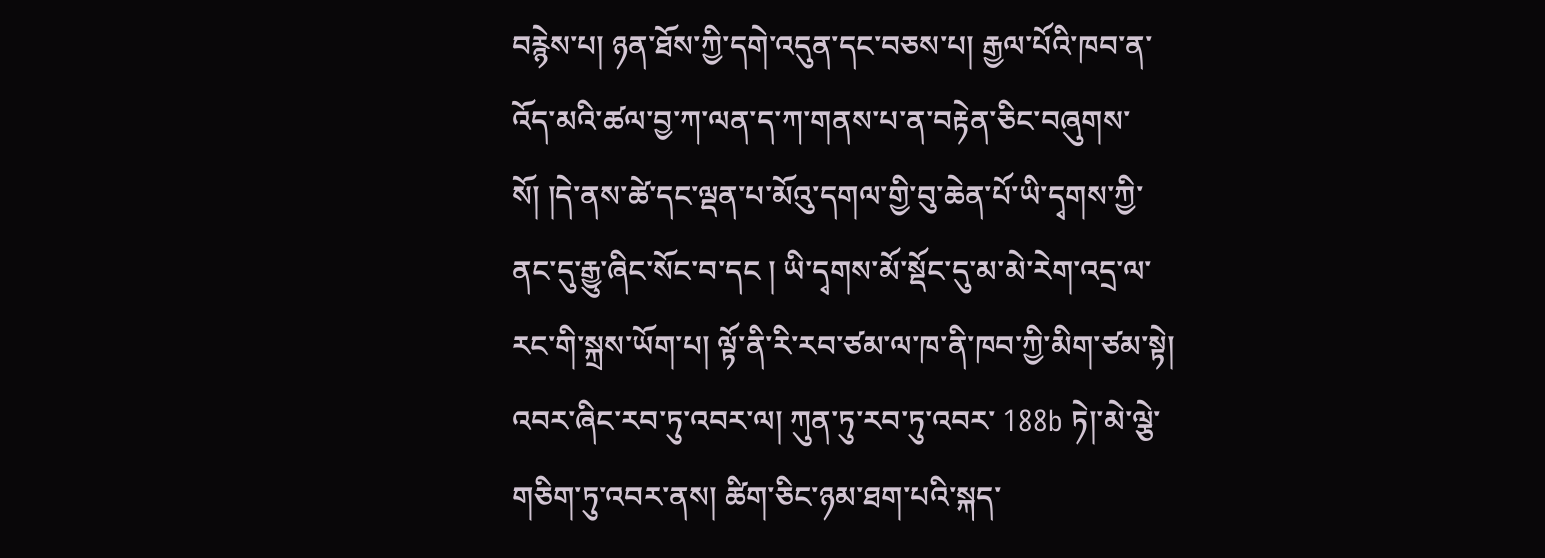བརྙེས་པ། ཉན་ཐོས་ཀྱི་དགེ་འདུན་དང་བཅས་པ། རྒྱལ་པོའི་ཁབ་ན་འོད་མའི་ཚལ་བྱ་ཀ་ལན་ད་ཀ་གནས་པ་ན་བརྟེན་ཅིང་བཞུགས་སོ། །དེ་ནས་ཚེ་དང་ལྡན་པ་མོའུ་དགལ་གྱི་བུ་ཆེན་པོ་ཡི་དྭགས་ཀྱི་ནང་དུ་རྒྱུ་ཞིང་སོང་བ་དང ། ཡི་དྭགས་མོ་སྡོང་དུ་མ་མེ་རེག་འདྲ་ལ་རང་གི་སྐྲས་ཡོག་པ། ལྟོ་ནི་རི་རབ་ཙམ་ལ་ཁ་ནི་ཁབ་ཀྱི་མིག་ཙམ་སྟེ། འབར་ཞིང་རབ་ཏུ་འབར་ལ། ཀུན་ཏུ་རབ་ཏུ་འབར་ 188b ཏེ།་མེ་ལྕེ་གཅིག་ཏུ་འབར་ནས། ཚིག་ཅིང་ཉམ་ཐག་པའི་སྐད་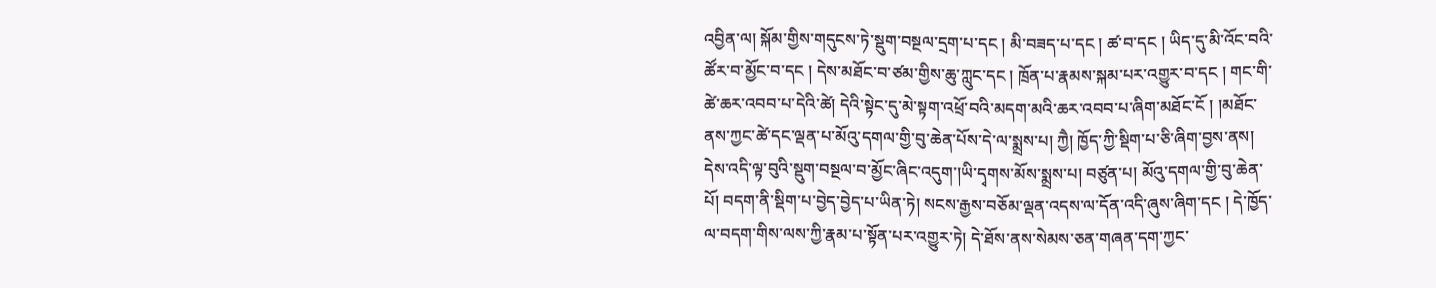འབྱིན་ལ། སྐོམ་གྱིས་གདུངས་ཏེ་སྡུག་བསྔལ་དྲག་པ་དང ། མི་བཟད་པ་དང ། ཚ་བ་དང ། ཡིད་དུ་མི་འོང་བའི་ཚོར་བ་མྱོང་བ་དང ། དེས་མཐོང་བ་ཙམ་གྱིས་ཆུ་ཀླུང་དང ། ཁྲོན་པ་རྣམས་སྐམ་པར་འགྱུར་བ་དང ། གང་གི་ཚེ་ཆར་འབབ་པ་དེའི་ཚེ། དེའི་སྟེང་དུ་མེ་སྟག་འཕྲོ་བའི་མདག་མའི་ཆར་འབབ་པ་ཞིག་མཐོང་ངོ ། །མཐོང་ནས་ཀྱང་ཚེ་དང་ལྡན་པ་མོའུ་དགལ་གྱི་བུ་ཆེན་པོས་དེ་ལ་སྨྲས་པ། ཀྱཻ། ཁྱོད་ཀྱི་སྡིག་པ་ཅི་ཞིག་བྱས་ནས། དེས་འདི་ལྟ་བུའི་སྡུག་བསྔལ་བ་མྱོང་ཞིང་འདུག་།ཡི་དྭགས་མོས་སྨྲས་པ། བཙུན་པ། མོའུ་དགལ་གྱི་བུ་ཆེན་པོ། བདག་ནི་སྡིག་པ་བྱེད་བྱེད་པ་ཡིན་ཏེ། སངས་རྒྱས་བཅོམ་ལྡན་འདས་ལ་དོན་འདི་ཞུས་ཞིག་དང ། དེ་ཁྱོད་ལ་བདག་གིས་ལས་ཀྱི་རྣམ་པ་སྟོན་པར་འགྱུར་ཏེ། དེ་ཐོས་ནས་སེམས་ཅན་གཞན་དག་ཀྱང་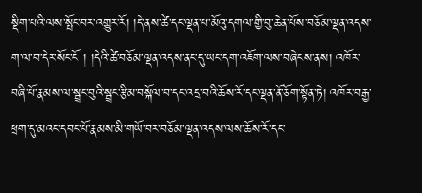སྡིག་པའི་ལས་སྤོང་བར་འགྱུར་རོ། །དེ་ནས་ཚེ་དང་ལྡན་པ་མོའུ་དགལ་གྱི་བུ་ཆེན་པོས་བཅོམ་ལྡན་འདས་ག་ལ་བ་དེར་སོང་ངོ ། །དེའི་ཚེ་བཅོམ་ལྡན་འདས་ནང་དུ་ཡང་དག་འཇོག་ལས་བཞེངས་ནས། འཁོར་བཞི་པོ་རྣམས་ལ་སྦྲང་བུའི་སྦྲང་རྩིམ་བསྐོལ་བ་དང་འདྲ་བའི་ཆོས་རོ་དང་ལྡན་ནོ་ཅོག་སྟོན་ཏེ། འཁོར་བརྒྱ་ཕྲག་དུ་མའང་དབང་པོ་རྣམས་མི་གཡོ་བར་བཅོམ་ལྡན་འདས་ལས་ཆོས་རོ་དང་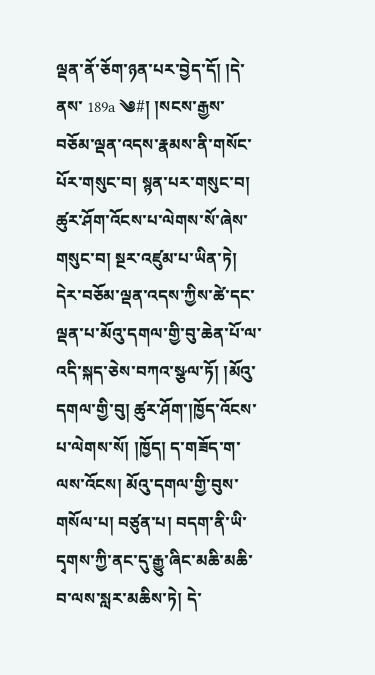ལྡན་ནོ་ཅོག་ཉན་པར་བྱེད་དོ། །དེ་ནས་ 189a ༄#། །སངས་རྒྱས་བཅོམ་ལྡན་འདས་རྣམས་ནི་གསོང་པོར་གསུང་བ། སྙན་པར་གསུང་བ། ཚུར་ཤོག་འོངས་པ་ལེགས་སོ་ཞེས་གསུང་བ། སྔར་འཛུམ་པ་ཡིན་ཏེ། དེར་བཅོམ་ལྡན་འདས་ཀྱིས་ཚེ་དང་ལྡན་པ་མོའུ་དགལ་གྱི་བུ་ཆེན་པོ་ལ་འདི་སྐད་ཅེས་བཀའ་སྩལ་ཏོ། །མོའུ་དགལ་གྱི་བུ། ཚུར་ཤོག་།ཁྱོད་འོངས་པ་ལེགས་སོ། །ཁྱོད། ད་གཟོད་ག་ལས་འོངས། མོའུ་དགལ་གྱི་བུས་གསོལ་པ། བཙུན་པ། བདག་ནི་ཡི་དྭགས་ཀྱི་ནང་དུ་རྒྱུ་ཞིང་མཆི་མཆི་བ་ལས་སླར་མཆིས་ཏེ། དེ་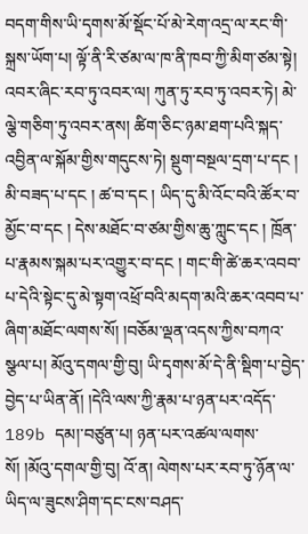བདག་གིས་ཡི་དྭགས་མོ་སྡོང་པོ་མེ་རེག་འདྲ་ལ་རང་གི་སྐྲས་ཡོག་པ། ལྟོ་ནི་རི་ཙམ་ལ་ཁ་ནི་ཁབ་ཀྱི་མིག་ཙམ་སྟེ། འབར་ཞིང་རབ་ཏུ་འབར་ལ། ཀུན་ཏུ་རབ་ཏུ་འབར་ཏེ། མེ་ལྕེ་གཅིག་ཏུ་འབར་ནས། ཚིག་ཅིང་ཉམ་ཐག་པའི་སྐད་འབྱིན་ལ་སྐོམ་གྱིས་གདུངས་ཏེ། སྡུག་བསྔལ་དྲག་པ་དང ། མི་བཟད་པ་དང ། ཚ་བ་དང ། ཡིད་དུ་མི་འོང་བའི་ཚོར་བ་མྱོང་བ་དང ། དེས་མཐོང་བ་ཙམ་གྱིས་ཆུ་ཀླུང་དང ། ཁྲོན་པ་རྣམས་སྐམ་པར་འགྱུར་བ་དང ། གང་གི་ཚེ་ཆར་འབབ་པ་དེའི་སྟེང་དུ་མེ་སྟག་འཕྲོ་བའི་མདག་མའི་ཆར་འབབ་པ་ཞིག་མཐོང་ལགས་སོ། །བཅོམ་ལྡན་འདས་ཀྱིས་བཀའ་སྩལ་པ། མོའུ་དགལ་གྱི་བུ། ཡི་དྭགས་མོ་དེ་ནི་སྡིག་པ་བྱེད་བྱེད་པ་ཡིན་ནོ། །དེའི་ལས་ཀྱི་རྣམ་པ་ཉན་པར་འདོད་ 189b དམ།་བཙུན་པ། ཉན་པར་འཚལ་ལགས་སོ། །མོའུ་དགལ་གྱི་བུ། འོ་ན། ལེགས་པར་རབ་ཏུ་ཉོན་ལ་ཡིད་ལ་ཟུངས་ཤིག་དང་ངས་བཤད་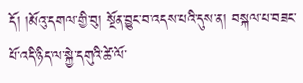དོ། །མོའུ་དགལ་གྱི་བུ། སྔོན་བྱུང་བ་འདས་པའི་དུས་ན། བསྐལ་པ་བཟང་པོ་འདི་ཉིད་ལ་སྐྱེ་དགུའི་ཚེ་ལོ་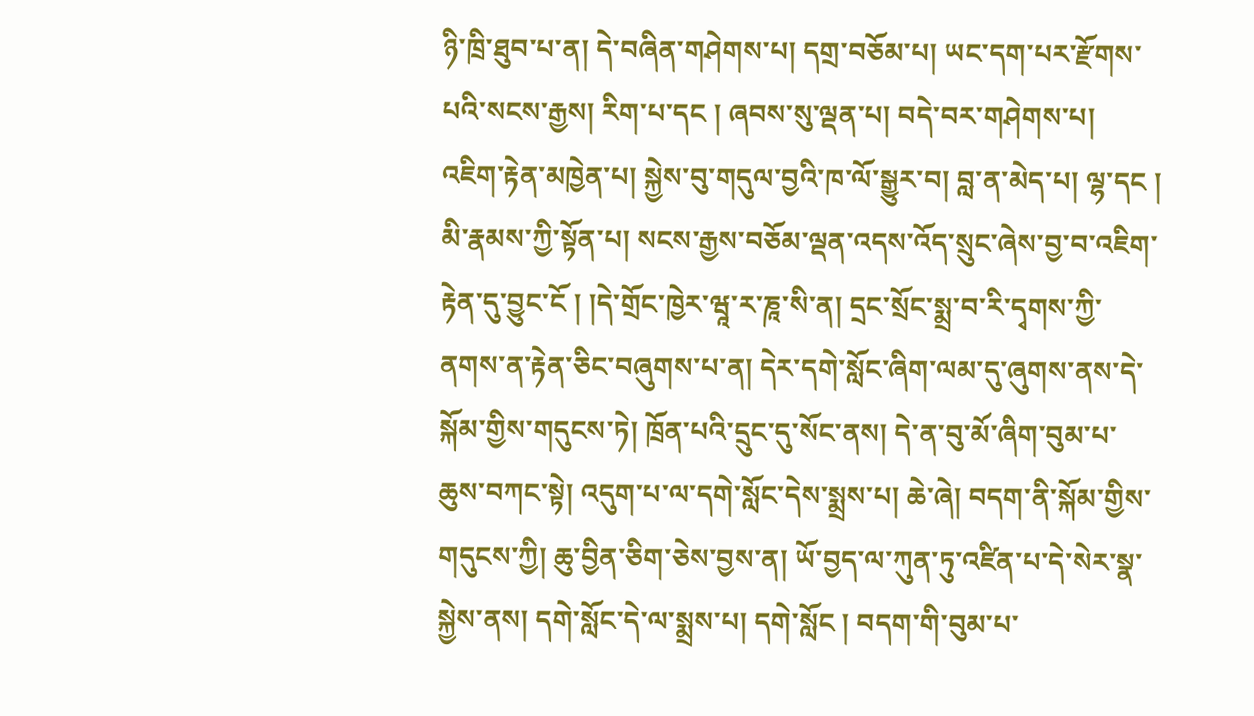ཉི་ཁྲི་ཐུབ་པ་ན། དེ་བཞིན་གཤེགས་པ། དགྲ་བཅོམ་པ། ཡང་དག་པར་རྫོགས་པའི་སངས་རྒྱས། རིག་པ་དང ། ཞབས་སུ་ལྡན་པ། བདེ་བར་གཤེགས་པ། འཇིག་རྟེན་མཁྱེན་པ། སྐྱེས་བུ་གདུལ་བྱའི་ཁ་ལོ་སྒྱུར་བ། བླ་ན་མེད་པ། ལྷ་དང ། མི་རྣམས་ཀྱི་སྟོན་པ། སངས་རྒྱས་བཅོམ་ལྡན་འདས་འོད་སྲུང་ཞེས་བྱ་བ་འཇིག་རྟེན་དུ་བྱུང་ངོ ། །དེ་གྲོང་ཁྱེར་ཝཱ་ར་ཎཱ་སི་ན། དྲང་སྲོང་སྨྲ་བ་རི་དྭགས་ཀྱི་ནགས་ན་རྟེན་ཅིང་བཞུགས་པ་ན། དེར་དགེ་སློང་ཞིག་ལམ་དུ་ཞུགས་ནས་དེ་སྐོམ་གྱིས་གདུངས་ཏེ། ཁྲོན་པའི་དྲུང་དུ་སོང་ནས། དེ་ན་བུ་མོ་ཞིག་བུམ་པ་ཆུས་བཀང་སྟེ། འདུག་པ་ལ་དགེ་སློང་དེས་སྨྲས་པ། ཆེ་ཞེ། བདག་ནི་སྐོམ་གྱིས་གདུངས་ཀྱི། ཆུ་བྱིན་ཅིག་ཅེས་བྱས་ན། ཡོ་བྱད་ལ་ཀུན་ཏུ་འཛིན་པ་དེ་སེར་སྣ་སྐྱེས་ནས། དགེ་སློང་དེ་ལ་སྨྲས་པ། དགེ་སློང ། བདག་གི་བུམ་པ་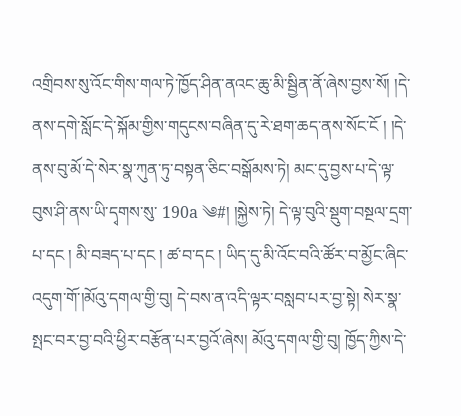འགྲིབས་སུ་འོང་གིས་གལ་ཏེ་ཁྱོད་ཤིན་ནའང་ཆུ་མི་སྦྱིན་ནོ་ཞེས་བྱས་སོ། །དེ་ནས་དགེ་སློང་དེ་སྐོམ་གྱིས་གདུངས་བཞིན་དུ་རེ་ཐག་ཆད་ནས་སོང་ངོ ། །དེ་ནས་བུ་མོ་དེ་སེར་སྣ་ཀུན་ཏུ་བསྟན་ཅིང་བསྒོམས་ཏེ། མང་དུ་བྱས་པ་དེ་ལྟ་བུས་ཤི་ནས་ཡི་དྭགས་སུ་ 190a ༄#། །སྐྱེས་ཏེ། དེ་ལྟ་བུའི་སྡུག་བསྔལ་དྲག་པ་དང ། མི་བཟད་པ་དང ། ཚ་བ་དང ། ཡིད་དུ་མི་འོང་བའི་ཚོར་བ་མྱོང་ཞིང་འདུག་གོ་།མོའུ་དགལ་གྱི་བུ། དེ་བས་ན་འདི་ལྟར་བསླབ་པར་བྱ་སྟེ། སེར་སྣ་སྤང་བར་བྱ་བའི་ཕྱིར་བརྩོན་པར་བྱའོ་ཞེས། མོའུ་དགལ་གྱི་བུ། ཁྱོད་ཀྱིས་དེ་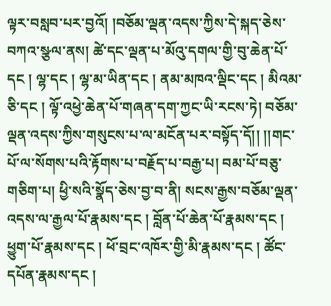ལྟར་བསླབ་པར་བྱའོ། །བཅོམ་ལྡན་འདས་ཀྱིས་དེ་སྐད་ཅེས་བཀའ་སྩལ་ནས། ཚེ་དང་ལྡན་པ་མོའུ་དགལ་གྱི་བུ་ཆེན་པོ་དང ། ལྷ་དང ། ལྷ་མ་ཡིན་དང ། ནམ་མཁའ་ལྡིང་དང ། མིའམ་ཅི་དང ། ལྟོ་འཕྱེ་ཆེན་པོ་གཞན་དག་ཀྱང་ཡི་རངས་ཏེ། བཅོམ་ལྡན་འདས་ཀྱིས་གསུངས་པ་ལ་མངོན་པར་བསྟོད་དོ།། །།གང་པོ་ལ་སོགས་པའི་རྟོགས་པ་བརྗོད་པ་བརྒྱ་པ། བམ་པོ་བཅུ་གཅིག་པ། ཕྱི་སའི་སྣོད་ཅེས་བྱ་བ་ནི། སངས་རྒྱས་བཅོམ་ལྡན་འདས་ལ་རྒྱལ་པོ་རྣམས་དང ། བློན་པོ་ཆེན་པོ་རྣམས་དང ། ཕྱུག་པོ་རྣམས་དང ། ཕོ་བྲང་འཁོར་གྱི་མི་རྣམས་དང ། ཚོང་དཔོན་རྣམས་དང །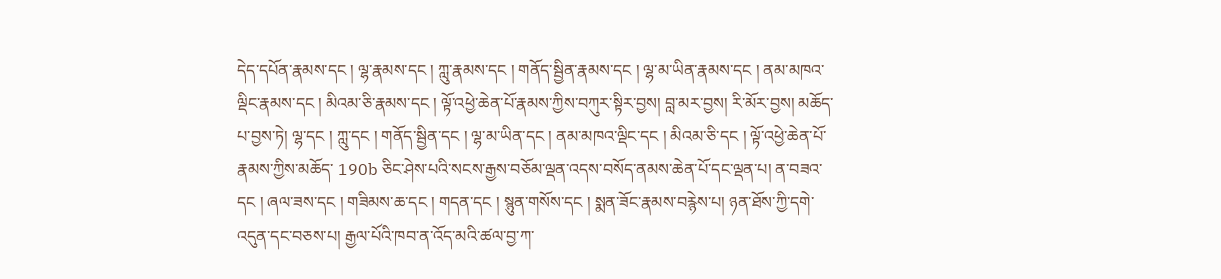དེད་དཔོན་རྣམས་དང ། ལྷ་རྣམས་དང ། ཀླུ་རྣམས་དང ། གནོད་སྦྱིན་རྣམས་དང ། ལྷ་མ་ཡིན་རྣམས་དང ། ནམ་མཁའ་ལྡིང་རྣམས་དང ། མིའམ་ཅི་རྣམས་དང ། ལྟོ་འཕྱེ་ཆེན་པོ་རྣམས་ཀྱིས་བཀུར་སྟིར་བྱས། བླ་མར་བྱས། རི་མོར་བྱས། མཆོད་པ་བྱས་ཏེ། ལྷ་དང ། ཀླུ་དང ། གནོད་སྦྱིན་དང ། ལྷ་མ་ཡིན་དང ། ནམ་མཁའ་ལྡིང་དང ། མིའམ་ཅི་དང ། ལྟོ་འཕྱེ་ཆེན་པོ་རྣམས་ཀྱིས་མཆོད་ 190b ཅིང་ཤེས་པའི་སངས་རྒྱས་བཅོམ་ལྡན་འདས་བསོད་ནམས་ཆེན་པོ་དང་ལྡན་པ། ན་བཟའ་དང ། ཞལ་ཟས་དང ། གཟིམས་ཆ་དང ། གདན་དང ། སྙུན་གསོས་དང ། སྨན་ཟོང་རྣམས་བརྙེས་པ། ཉན་ཐོས་ཀྱི་དགེ་འདུན་དང་བཅས་པ། རྒྱལ་པོའི་ཁབ་ན་འོད་མའི་ཚལ་བྱ་ཀ་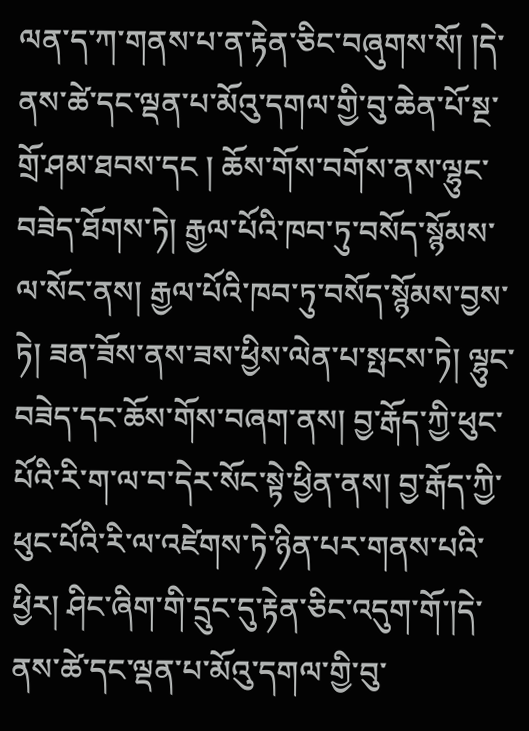ལན་ད་ཀ་གནས་པ་ན་རྟེན་ཅིང་བཞུགས་སོ། །དེ་ནས་ཚེ་དང་ལྡན་པ་མོའུ་དགལ་གྱི་བུ་ཆེན་པོ་སྔ་གྲོ་ཤམ་ཐབས་དང ། ཆོས་གོས་བགོས་ནས་ལྷུང་བཟེད་ཐོགས་ཏེ། རྒྱལ་པོའི་ཁབ་ཏུ་བསོད་སྙོམས་ལ་སོང་ནས། རྒྱལ་པོའི་ཁབ་ཏུ་བསོད་སྙོམས་བྱས་ཏེ། ཟན་ཟོས་ནས་ཟས་ཕྱིས་ལེན་པ་སྤངས་ཏེ། ལྷུང་བཟེད་དང་ཆོས་གོས་བཞག་ནས། བྱ་རྒོད་ཀྱི་ཕུང་པོའི་རི་ག་ལ་བ་དེར་སོང་སྟེ་ཕྱིན་ནས། བྱ་རྒོད་ཀྱི་ཕུང་པོའི་རི་ལ་འཛེགས་ཏེ་ཉིན་པར་གནས་པའི་ཕྱིར། ཤིང་ཞིག་གི་དྲུང་དུ་རྟེན་ཅིང་འདུག་གོ་།དེ་ནས་ཚེ་དང་ལྡན་པ་མོའུ་དགལ་གྱི་བུ་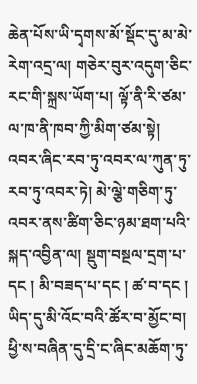ཆེན་པོས་ཡི་དྭགས་མོ་སྡོང་དུ་མ་མེ་རེག་འདྲ་ལ། གཅེར་བུར་འདུག་ཅིང་རང་གི་སྐྲས་ཡོག་པ། ལྟོ་ནི་རི་ཙམ་ལ་ཁ་ནི་ཁབ་ཀྱི་མིག་ཙམ་སྟེ། འབར་ཞིང་རབ་ཏུ་འབར་ལ་ཀུན་ཏུ་རབ་ཏུ་འབར་ཏེ། མེ་ལྕེ་གཅིག་ཏུ་འབར་ནས་ཚིག་ཅིང་ཉམ་ཐག་པའི་སྐད་འབྱིན་ལ། སྡུག་བསྔལ་དྲག་པ་དང ། མི་བཟད་པ་དང ། ཚ་བ་དང ། ཡིད་དུ་མི་འོང་བའི་ཚོར་བ་མྱོང་བ། ཕྱི་ས་བཞིན་དུ་དྲི་ང་ཞིང་མཆོག་ཏུ་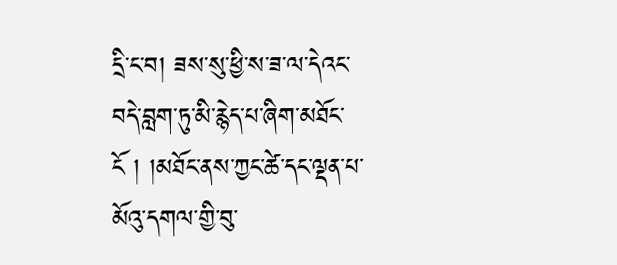དྲི་ང་བ། ཟས་སུ་ཕྱི་ས་ཟ་ལ་དེའང་བདེ་བླག་ཏུ་མི་རྙེད་པ་ཞིག་མཐོང་ངོ ། །མཐོང་ནས་ཀྱང་ཚེ་དང་ལྡན་པ་མོའུ་དགལ་གྱི་བུ་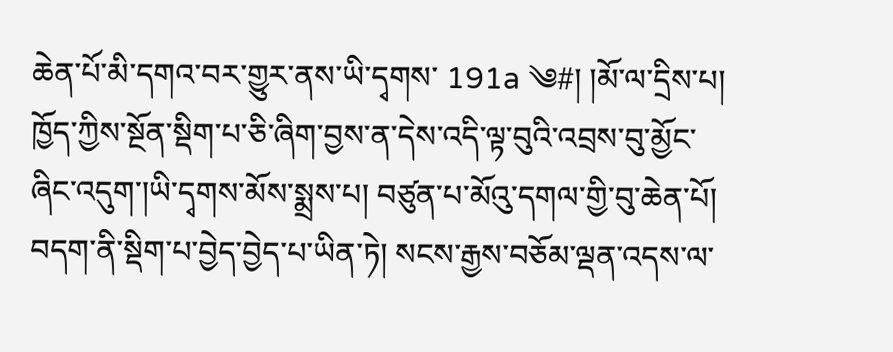ཆེན་པོ་མི་དགའ་བར་གྱུར་ནས་ཡི་དྭགས་ 191a ༄#། །མོ་ལ་དྲིས་པ། ཁྱོད་ཀྱིས་སྔོན་སྡིག་པ་ཅི་ཞིག་བྱས་ན་དེས་འདི་ལྟ་བུའི་འབྲས་བུ་མྱོང་ཞིང་འདུག་།ཡི་དྭགས་མོས་སྨྲས་པ། བཙུན་པ་མོའུ་དགལ་གྱི་བུ་ཆེན་པོ། བདག་ནི་སྡིག་པ་བྱེད་བྱེད་པ་ཡིན་ཏེ། སངས་རྒྱས་བཅོམ་ལྡན་འདས་ལ་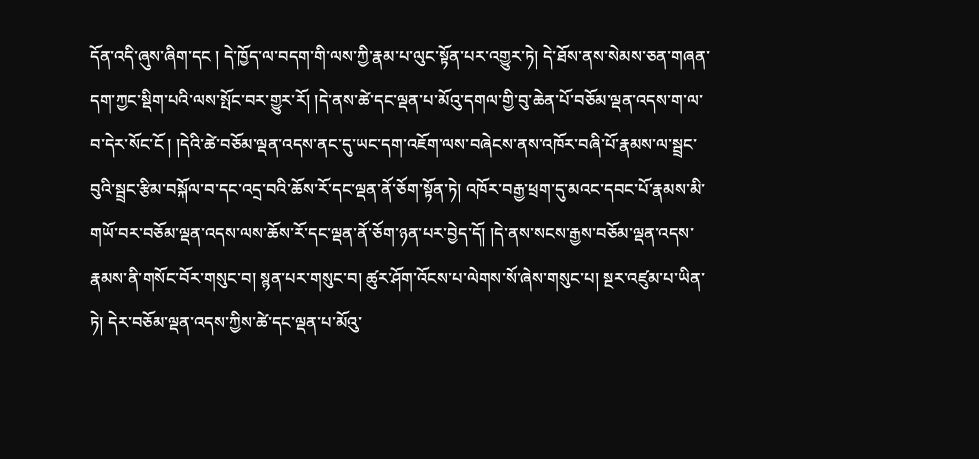དོན་འདི་ཞུས་ཞིག་དང ། དེ་ཁྱོད་ལ་བདག་གི་ལས་ཀྱི་རྣམ་པ་ལུང་སྟོན་པར་འགྱུར་ཏེ། དེ་ཐོས་ནས་སེམས་ཅན་གཞན་དག་ཀྱང་སྡིག་པའི་ལས་སྤོང་བར་གྱུར་རོ། །དེ་ནས་ཚེ་དང་ལྡན་པ་མོའུ་དགལ་གྱི་བུ་ཆེན་པོ་བཅོམ་ལྡན་འདས་ག་ལ་བ་དེར་སོང་ངོ ། །དེའི་ཚེ་བཅོམ་ལྡན་འདས་ནང་དུ་ཡང་དག་འཇོག་ལས་བཞེངས་ནས་འཁོར་བཞི་པོ་རྣམས་ལ་སྦྲང་བུའི་སྦྲང་རྩིམ་བསྐོལ་བ་དང་འདྲ་བའི་ཆོས་རོ་དང་ལྡན་ནོ་ཅོག་སྟོན་ཏེ། འཁོར་བརྒྱ་ཕྲག་དུ་མའང་དབང་པོ་རྣམས་མི་གཡོ་བར་བཅོམ་ལྡན་འདས་ལས་ཆོས་རོ་དང་ལྡན་ནོ་ཅོག་ཉན་པར་བྱེད་དོ། །དེ་ནས་སངས་རྒྱས་བཅོམ་ལྡན་འདས་རྣམས་ནི་གསོང་བོར་གསུང་བ། སྙན་པར་གསུང་བ། ཚུར་ཤོག་འོངས་པ་ལེགས་སོ་ཞེས་གསུང་པ། སྔར་འཛུམ་པ་ཡིན་ཏེ། དེར་བཅོམ་ལྡན་འདས་ཀྱིས་ཚེ་དང་ལྡན་པ་མོའུ་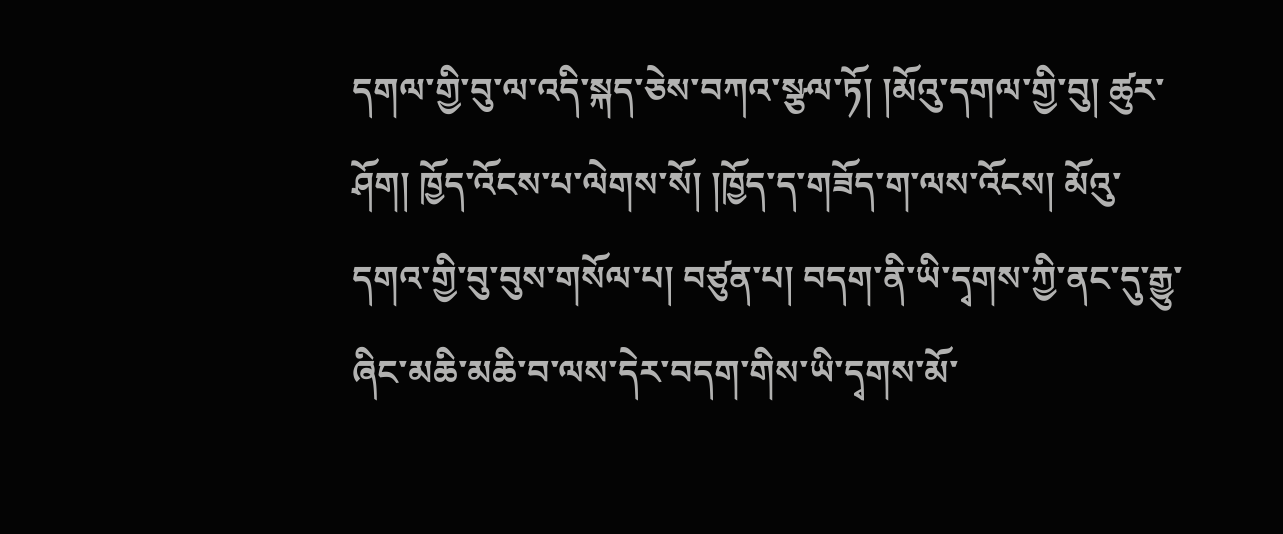དགལ་གྱི་བུ་ལ་འདི་སྐད་ཅེས་བཀའ་སྩལ་ཏོ། །མོའུ་དགལ་གྱི་བུ། ཚུར་ཤོག། ཁྱོད་འོངས་པ་ལེགས་སོ། །ཁྱོད་ད་གཟོད་ག་ལས་འོངས། མོའུ་དགའ་གྱི་བུ་བུས་གསོལ་པ། བཙུན་པ། བདག་ནི་ཡི་དྭགས་ཀྱི་ནང་དུ་རྒྱུ་ཞིང་མཆི་མཆི་བ་ལས་དེར་བདག་གིས་ཡི་དྭགས་མོ་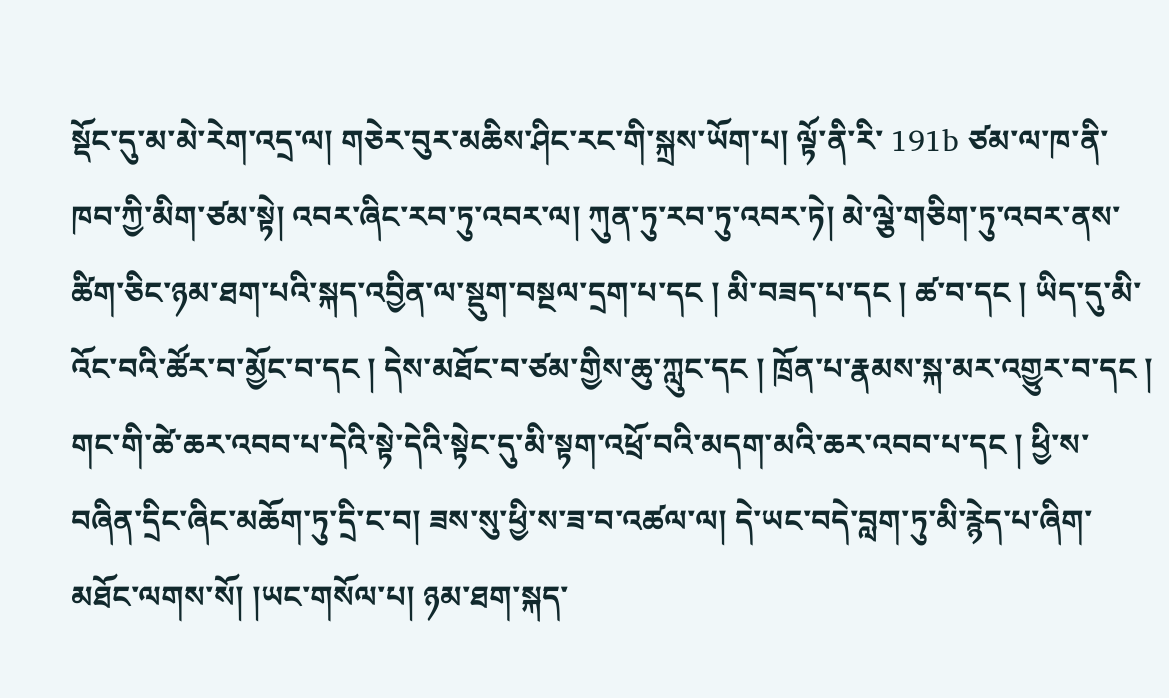སྡོང་དུ་མ་མེ་རེག་འདྲ་ལ། གཅེར་བུར་མཆིས་ཤིང་རང་གི་སྐྲས་ཡོག་པ། ལྟོ་ནི་རི་ 191b ཙམ་ལ་ཁ་ནི་ཁབ་ཀྱི་མིག་ཙམ་སྟེ། འབར་ཞིང་རབ་ཏུ་འབར་ལ། ཀུན་ཏུ་རབ་ཏུ་འབར་ཏེ། མེ་ལྕེ་གཅིག་ཏུ་འབར་ནས་ཚིག་ཅིང་ཉམ་ཐག་པའི་སྐད་འབྱིན་ལ་སྡུག་བསྔལ་དྲག་པ་དང ། མི་བཟད་པ་དང ། ཚ་བ་དང ། ཡིད་དུ་མི་འོང་བའི་ཚོར་བ་མྱོང་བ་དང ། དེས་མཐོང་བ་ཙམ་གྱིས་ཆུ་ཀླུང་དང ། ཁྲོན་པ་རྣམས་སྐ་མར་འགྱུར་བ་དང ། གང་གི་ཚེ་ཆར་འབབ་པ་དེའི་སྟེ་དེའི་སྟེང་དུ་མི་སྟག་འཕྲོ་བའི་མདག་མའི་ཆར་འབབ་པ་དང ། ཕྱི་ས་བཞིན་དྲིང་ཞིང་མཆོག་ཏུ་དྲི་ང་བ། ཟས་སུ་ཕྱི་ས་ཟ་བ་འཚལ་ལ། དེ་ཡང་བདེ་བླག་ཏུ་མི་རྙེད་པ་ཞིག་མཐོང་ལགས་སོ། །ཡང་གསོལ་པ། ཉམ་ཐག་སྐད་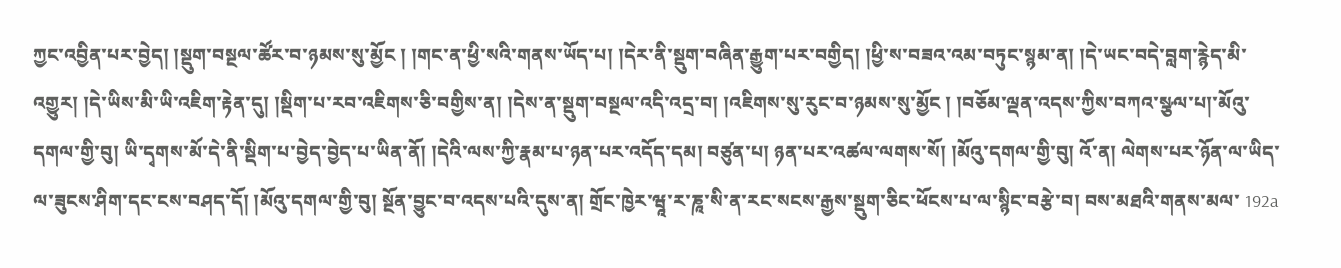ཀྱང་འབྱིན་པར་བྱེད། །སྡུག་བསྔལ་ཚོར་བ་ཉམས་སུ་མྱོང ། །གང་ན་ཕྱི་སའི་གནས་ཡོད་པ། །དེར་ནི་སྡུག་བཞིན་རྒྱུག་པར་བགྱིད། །ཕྱི་ས་བཟའ་འམ་བཏུང་སྙམ་ན། །དེ་ཡང་བདེ་བླག་རྙེད་མི་འགྱུར། །དེ་ཡིས་མི་ཡི་འཇིག་རྟེན་དུ། །སྡིག་པ་རབ་འཇིགས་ཅི་བགྱིས་ན། །དེས་ན་སྡུག་བསྔལ་འདི་འདྲ་བ། །འཇིགས་སུ་རུང་བ་ཉམས་སུ་མྱོང ། །བཅོམ་ལྡན་འདས་ཀྱིས་བཀའ་སྩལ་པ།་མོའུ་དགལ་གྱི་བུ། ཡི་དྭགས་མོ་དེ་ནི་སྡིག་པ་བྱེད་བྱེད་པ་ཡིན་ནོ། །དེའི་ལས་ཀྱི་རྣམ་པ་ཉན་པར་འདོད་དམ། བཙུན་པ། ཉན་པར་འཚལ་ལགས་སོ། །མོའུ་དགལ་གྱི་བུ། འོ་ན། ལེགས་པར་ཉོན་ལ་ཡིད་ལ་ཟུངས་ཤིག་དང་ངས་བཤད་དོ། །མོའུ་དགལ་གྱི་བུ། སྔོན་བྱུང་བ་འདས་པའི་དུས་ན། གྲོང་ཁྱེར་ཝཱ་ར་ཎཱ་སི་ན་རང་སངས་རྒྱས་སྡུག་ཅིང་ཕོངས་པ་ལ་སྙིང་བརྩེ་བ། བས་མཐའི་གནས་མལ་ 192a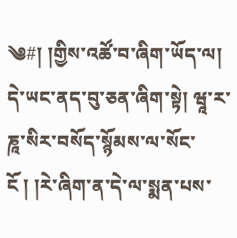༄#། །གྱིས་འཚོ་བ་ཞིག་ཡོད་ལ། དེ་ཡང་ནད་བུ་ཅན་ཞིག་སྟེ། ཝཱ་ར་ཎཱ་སིར་བསོད་སྙོམས་ལ་སོང་ངོ ། །རེ་ཞིག་ན་དེ་ལ་སྨན་པས་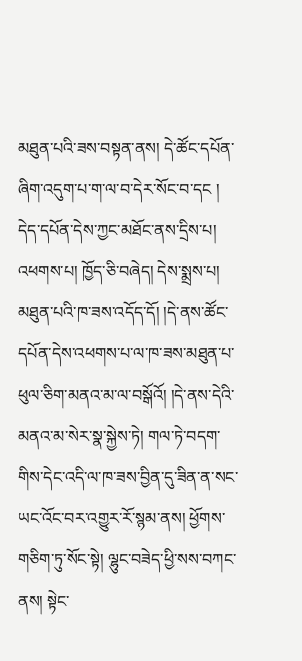མཐུན་པའི་ཟས་བསྟན་ནས། དེ་ཚོང་དཔོན་ཞིག་འདུག་པ་ག་ལ་བ་དེར་སོང་བ་དང ། དེད་དཔོན་དེས་ཀྱང་མཐོང་ནས་དྲིས་པ། འཕགས་པ། ཁྱོད་ཅི་བཞེད། དེས་སྨྲས་པ། མཐུན་པའི་ཁ་ཟས་འདོད་དོ། །དེ་ནས་ཚོང་དཔོན་དེས་འཕགས་པ་ལ་ཁ་ཟས་མཐུན་པ་ཕུལ་ཅིག་མནའ་མ་ལ་བསྒོའོ། །དེ་ནས་དེའི་མནའ་མ་སེར་སྣ་སྐྱེས་ཏེ། གལ་ཏེ་བདག་གིས་དེང་འདི་ལ་ཁ་ཟས་བྱིན་དུ་ཟིན་ན་སང་ཡང་འོང་བར་འགྱུར་རོ་སྙམ་ནས། ཕྱོགས་གཅིག་ཏུ་སོང་སྟེ། ལྷུང་བཟེད་ཕྱི་སས་བཀང་ནས། སྟེང་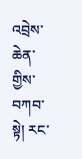འབྲེས་ཆེན་གྱིས་བཀབ་སྟེ། རང་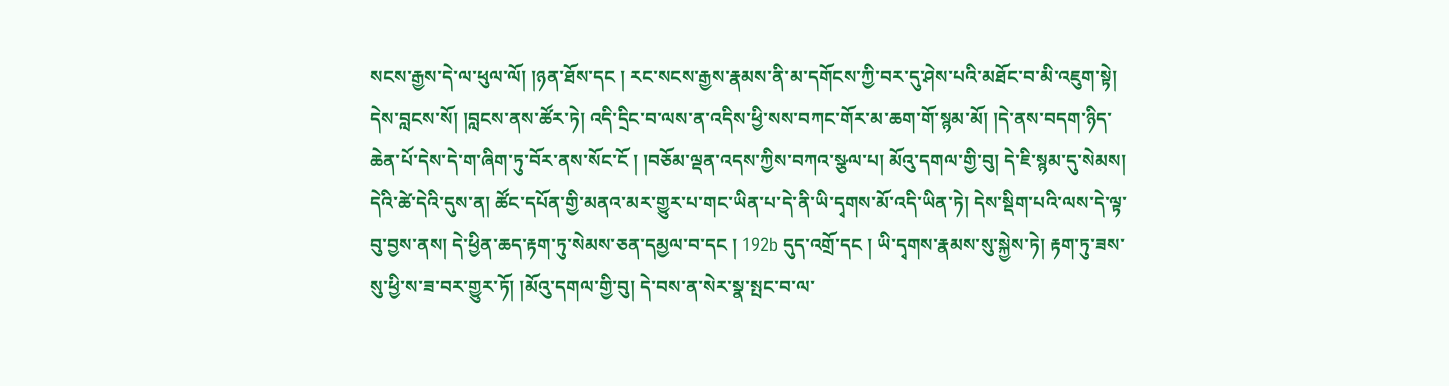སངས་རྒྱས་དེ་ལ་ཕུལ་ལོ། །ཉན་ཐོས་དང ། རང་སངས་རྒྱས་རྣམས་ནི་མ་དགོངས་ཀྱི་བར་དུ་ཤེས་པའི་མཐོང་བ་མི་འཇུག་སྟེ། དེས་བླངས་སོ། །བླངས་ནས་ཚོར་ཏེ། འདི་དྲིང་བ་ལས་ན་འདིས་ཕྱི་སས་བཀང་གོར་མ་ཆག་གོ་སྙམ་མོ། །དེ་ནས་བདག་ཉིད་ཆེན་པོ་དེས་དེ་ག་ཞིག་ཏུ་བོར་ནས་སོང་ངོ ། །བཅོམ་ལྡན་འདས་ཀྱིས་བཀའ་སྩལ་པ། མོའུ་དགལ་གྱི་བུ། དེ་ཇི་སྙམ་དུ་སེམས། དེའི་ཚེ་དེའི་དུས་ན། ཚོང་དཔོན་གྱི་མནའ་མར་གྱུར་པ་གང་ཡིན་པ་དེ་ནི་ཡི་དྭགས་མོ་འདི་ཡིན་ཏེ། དེས་སྡིག་པའི་ལས་དེ་ལྟ་བུ་བྱས་ནས། དེ་ཕྱིན་ཆད་རྟག་ཏུ་སེམས་ཅན་དམྱལ་བ་དང ། 192b དུད་འགྲོ་དང ། ཡི་དྭགས་རྣམས་སུ་སྐྱེས་ཏེ། རྟག་ཏུ་ཟས་སུ་ཕྱི་ས་ཟ་བར་གྱུར་ཏོ། །མོའུ་དགལ་གྱི་བུ། དེ་བས་ན་སེར་སྣ་སྤང་བ་ལ་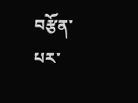བརྩོན་པར་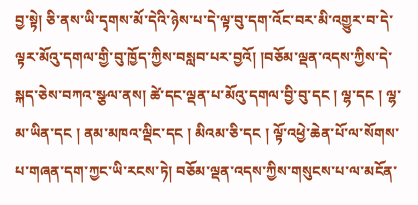བྱ་སྟེ། ཅི་ནས་ཡི་དྭགས་མོ་དེའི་ཉེས་པ་དེ་ལྟ་བུ་དག་འོང་བར་མི་འགྱུར་བ་དེ་ལྟར་མོའུ་དགལ་གྱི་བུ་ཁྱོད་ཀྱིས་བསླབ་པར་བྱའོ། །བཅོམ་ལྡན་འདས་ཀྱིས་དེ་སྐད་ཅེས་བཀའ་སྩལ་ནས། ཚེ་དང་ལྡན་པ་མོའུ་དགལ་བྱི་བུ་དང ། ལྷ་དང ། ལྷ་མ་ཡིན་དང ། ནམ་མཁའ་ལྡིང་དང ། མིའམ་ཅི་དང ། ལྟོ་འཕྱེ་ཆེན་པོ་ལ་སོགས་པ་གཞན་དག་ཀྱང་ཡི་རངས་ཏེ། བཅོམ་ལྡན་འདས་ཀྱིས་གསུངས་པ་ལ་མངོན་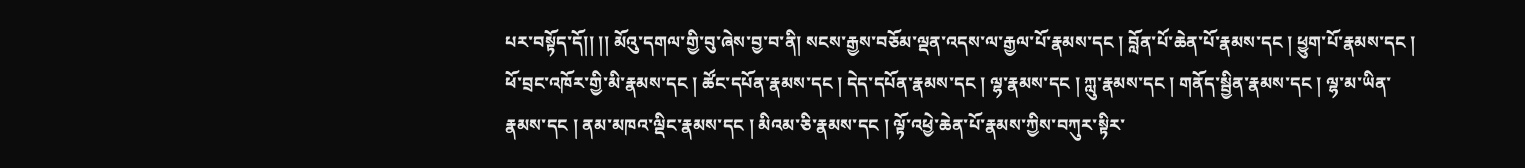པར་བསྟོད་དོ།། །། མོའུ་དགལ་གྱི་བུ་ཞེས་བྱ་བ་ནི། སངས་རྒྱས་བཅོམ་ལྡན་འདས་ལ་རྒྱལ་པོ་རྣམས་དང ། བློན་པོ་ཆེན་པོ་རྣམས་དང ། ཕྱུག་པོ་རྣམས་དང ། ཕོ་བྲང་འཁོར་གྱི་མི་རྣམས་དང ། ཚོང་དཔོན་རྣམས་དང ། དེད་དཔོན་རྣམས་དང ། ལྷ་རྣམས་དང ། ཀླུ་རྣམས་དང ། གནོད་སྦྱིན་རྣམས་དང ། ལྷ་མ་ཡིན་རྣམས་དང ། ནམ་མཁའ་ལྡིང་རྣམས་དང ། མིའམ་ཅི་རྣམས་དང ། ལྟོ་འཕྱེ་ཆེན་པོ་རྣམས་ཀྱིས་བཀུར་སྟིར་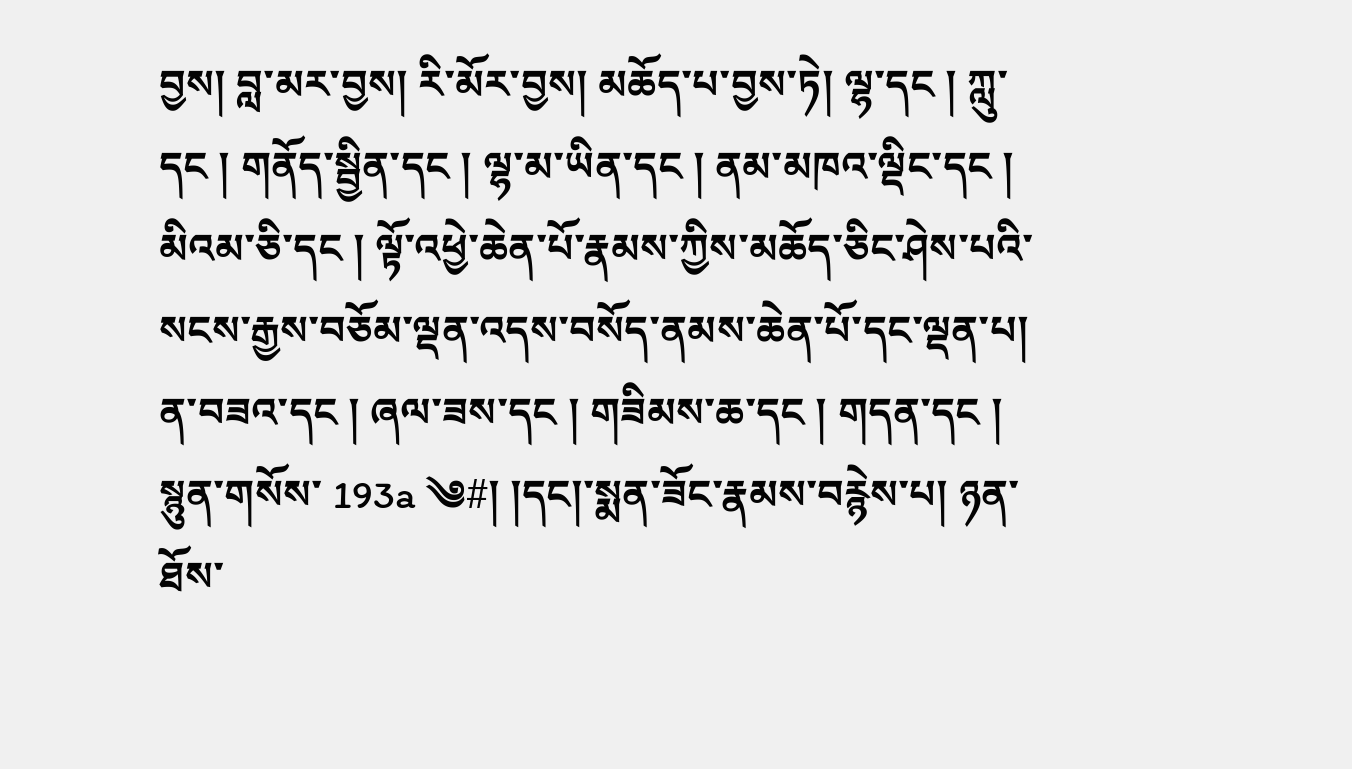བྱས། བླ་མར་བྱས། རི་མོར་བྱས། མཆོད་པ་བྱས་ཏེ། ལྷ་དང ། ཀླུ་དང ། གནོད་སྦྱིན་དང ། ལྷ་མ་ཡིན་དང ། ནམ་མཁའ་ལྡིང་དང ། མིའམ་ཅི་དང ། ལྟོ་འཕྱེ་ཆེན་པོ་རྣམས་ཀྱིས་མཆོད་ཅིང་ཤེས་པའི་སངས་རྒྱས་བཅོམ་ལྡན་འདས་བསོད་ནམས་ཆེན་པོ་དང་ལྡན་པ། ན་བཟའ་དང ། ཞལ་ཟས་དང ། གཟིམས་ཆ་དང ། གདན་དང ། སྙུན་གསོས་ 193a ༄#། །དང།་སྨན་ཟོང་རྣམས་བརྙེས་པ། ཉན་ཐོས་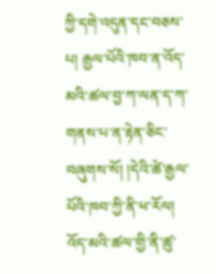ཀྱི་དགེ་འདུན་དང་བཅས་པ། རྒྱལ་པོའི་ཁབ་ན་འོད་མའི་ཚལ་བྱ་ཀ་ལན་ད་ཀ་གནས་པ་ན་རྟེན་ཅིང་བཞུགས་སོ། །དེའི་ཚེ་རྒྱལ་པོའི་ཁབ་ཀྱི་ནི་ཕ་རོལ། འོད་མའི་ཚལ་གྱི་ནི་ཚུ་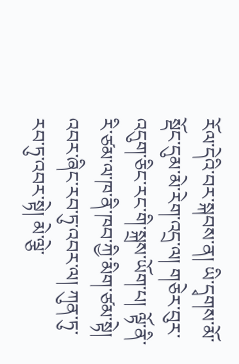རོལ་དེའི་བར་སྐབས་ན། ཡི་དྭགས་མོ་སྡོང་དུམ་མེ་རེག་འདྲ་ལ། གཅེར་བུར་འདུག་ཅིང་རང་གི་སྐྲས་ཡོག་པ། ལྟོ་ནི་རི་ཙམ་ལ་ཁ་ནི་ཁབ་ཀྱི་མིག་ཙམ་སྟེ། འབར་ཞིང་རབ་ཏུ་འབར་ལ། ཀུན་ཏུ་རབ་ཏུ་འབར་སྟེ། མེ་ལྕེ་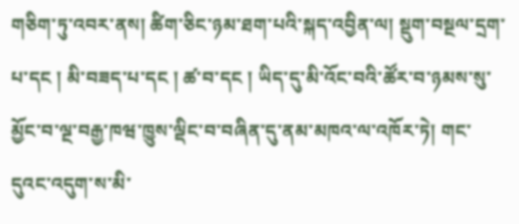གཅིག་ཏུ་འབར་ནས། ཚིག་ཅིང་ཉམ་ཐག་པའི་སྐད་འབྱིན་ལ། སྡུག་བསྔལ་དྲག་པ་དང ། མི་བཟད་པ་དང ། ཚ་བ་དང ། ཡིད་དུ་མི་འོང་བའི་ཚོར་བ་ཉམས་སུ་མྱོང་བ་ལྔ་བརྒྱ་ཁཝ་ཁྱུས་ལྡིང་བ་བཞིན་དུ་ནམ་མཁའ་ལ་འཁོར་ཏེ། གང་དུའང་འདུག་ས་མི་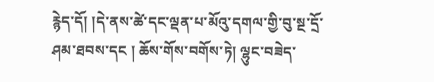རྙེད་དོ། །དེ་ནས་ཚེ་དང་ལྡན་པ་མོའུ་དགལ་གྱི་བུ་སྔ་དྲོ་ཤམ་ཐབས་དང ། ཆོས་གོས་བགོས་ཏེ། ལྷུང་བཟེད་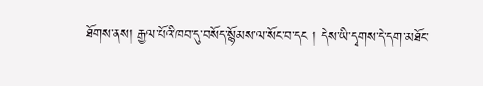ཐོགས་ནས། རྒྱལ་པོའི་ཁབ་དུ་བསོད་སྙོམས་ལ་སོང་བ་དང ། དེས་ཡི་དྭགས་དེ་དག་མཐོང་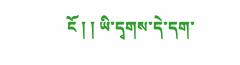ངོ ། ། ཡི་དྭགས་དེ་དག་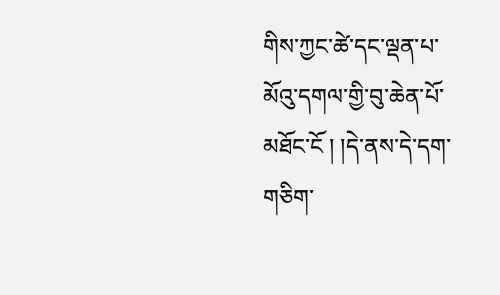གིས་ཀྱང་ཚེ་དང་ལྡན་པ་མོའུ་དགལ་གྱི་བུ་ཆེན་པོ་མཐོང་ངོ ། །དེ་ནས་དེ་དག་གཅིག་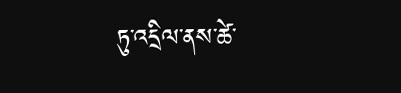ཏུ་འདྲིལ་ནས་ཚེ་